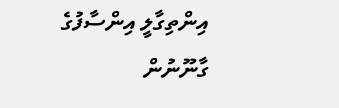އިންތިގާލީ އިންސާފުގެ ގާނޫނުން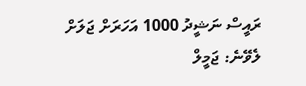ރައީސް ނަޝީދު 1000 އަހަރަށް ޖަލަށް ލެވޭނެ: ޖަމީލް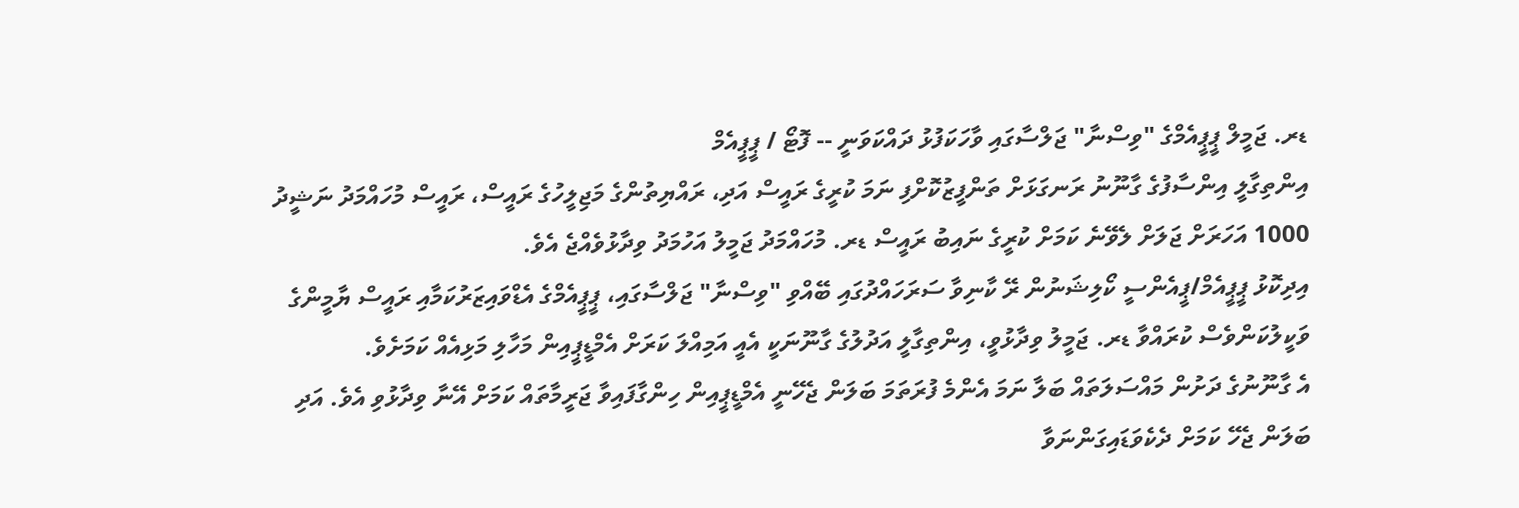ޑރ. ޖަމީލް ޕީޕީއެމްގެ "ވިސްނާ" ޖަލްސާގައި ވާހަކަފުޅު ދައްކަވަނީ -- ފޮޓޯ / ޕީޕީއެމް
އިންތިގާލީ އިންސާފުގެ ގާނޫނު ރަނގަޅަށް ތަންފީޒުކޮށްފި ނަމަ ކުރީގެ ރައީސް އަދި، ރައްޔިތުންގެ މަޖިލީހުގެ ރައީސް، ރައީސް މުހައްމަދު ނަޝީދު 1000 އަހަރަށް ޖަލަށް ލެވޭނެ ކަމަށް ކުރީގެ ނައިބު ރައީސް ޑރ. މުހައްމަދު ޖަމީލު އަހުމަދު ވިދާޅުވެއްޖެ އެވެ.
އިދިކޮޅު ޕީޕީއެމް/ޕީއެންސީ ކޯލިޝަނުން ރޭ ކާނިވާ ސަރަހައްދުގައި ބޭއްވި "ވިސްނާ" ޖަލްސާގައި، ޕީޕީއެމްގެ އެޑްވައިޒަރުކަމާއި ރައީސް ޔާމީންގެ ވަކީލުކަންވެސް ކުރައްވާ ޑރ. ޖަމީލު ވިދާޅުވީ، އިންތިގާލީ އަދުލުގެ ގާނޫނަކީ އެއީ އަމިއްލަ ކަރަށް އެމްޑީޕީއިން މަހާލި މަޅިއެއް ކަމަށެވެ.
އެ ގާނޫނުގެ ދަށުން މައްސަލަތައް ބަލާ ނަމަ އެންމެ ފުރަތަމަ ބަލަން ޖެހޭނީ އެމްޑީޕީއިން ހިންގާފައިވާ ޖަރީމާތައް ކަމަށް އޭނާ ވިދާޅުވި އެވެ. އަދި ބަލަން ޖެހޭ ކަމަށް ދެކެވަޑައިގަންނަވާ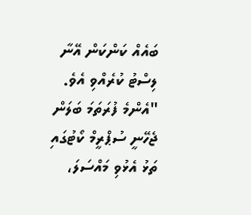ބައެއް ކަންކަން އޭނާ ލިސްޓު ކުރެއްވި އެވެ.
"އެންމެ ފުރަތަމަ ބަލަން ޖެހޭނީ ސުޕްރީމް ކޯޓުގައި ތަޅު އެޅުވި މައްސަލަ،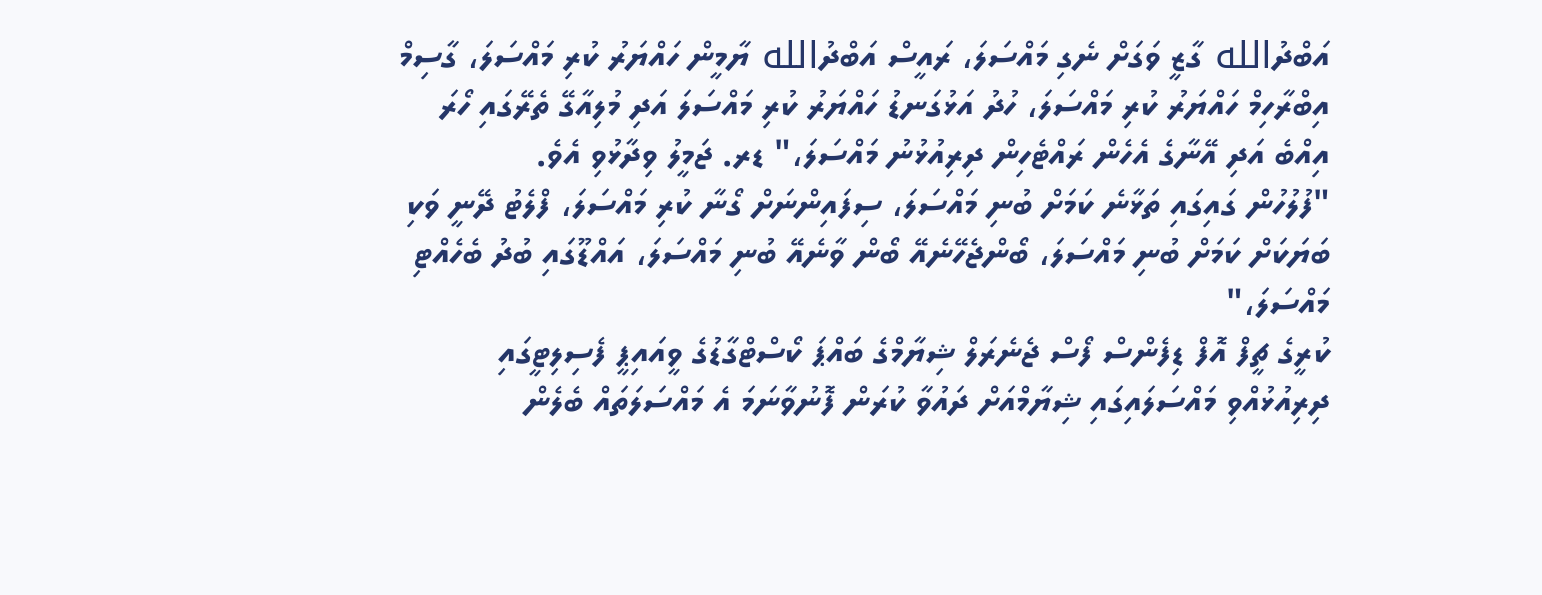އަބްދުالله ގާޒީ ވަގަށް ނެގި މައްސަލަ، ރައީސް އަބްދުالله ޔާމީން ހައްޔަރު ކުރި މައްސަލަ، ގާސިމް އިބްރާހިމް ހައްޔަރު ކުރި މައްސަލަ، ހުދު އަޅުގަނޑު ހައްޔަރު ކުރި މައްސަލަ އަދި މުލިއާގޭ ތެރޭގައި ހޯރަ އިއްބެ އަދި އޭނާގެ އެހެން ރައްޓެހިން ދިރިއުޅުނު މައްސަލަ،" ޑރ. ޖަމީލު ވިދާޅުވި އެވެ.
"ފުލުހުން ގައިގައި ތަޅާނެ ކަމަށް ބުނި މައްސަލަ، ސިފައިންނަށް ގޯނާ ކުރި މައްސަލަ، ފްލެޓު ދޭނީ ވަކި ބަޔަކަށް ކަމަށް ބުނި މައްސަލަ، ބޯންޖެހޭނެއޭ ބޯން ވާނެއޭ ބުނި މައްސަލަ، އައްޑޫގައި ބުދު ބެހެއްޓި މައްސަލަ،"
ކުރީގެ ޗީފް އޮފް ޑިފެންސް ފޯސް ޖެނެރަލް ޝިޔާމްގެ ބައްޕަ ކޯސްޓްގާޑުގެ ވީއައިޕީ ފެސިލިޓީގައި ދިރިއުޅުއްވި މައްސަލައިގައި ޝިޔާމްއަށް ދައުވާ ކުރަން ފޮނުވާނަމަ އެ މައްސަލަތައް ބެލެން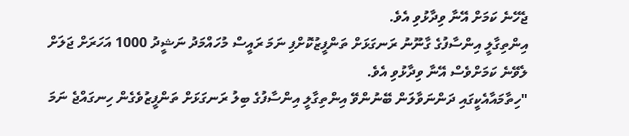ޖެހޭނެ ކަމަށް އޭނާ ވިދާޅުވި އެވެ.
އިންތިގާލީ އިންސާފުގެ ގާނޫނު ރަނގަޅަށް ތަންފީޒުކޮށްފި ނަމަ ރައީސް މުހައްމަދު ނަޝީދު 1000 އަހަރަށް ޖަލަށް ލެވޭނެ ކަމަށްވެސް އޭނާ ވިދާޅުވި އެވެ.
"ހިތާމައާއެކީގައި ދަންނަވާލަން ބޭނުންވޭ އިންތިގާލީ އިންސާފުގެ ބިލު ރަނގަޅަށް ތަންފީޒުވެގެން ހިނގައްޖެ ނަމަ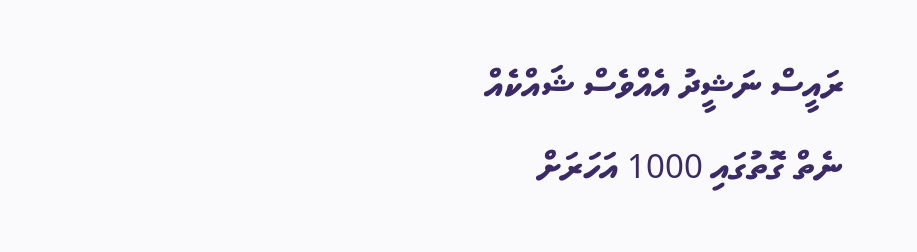ރައީސް ނަޝީދު އެއްވެސް ޝައްކެއް ނެތް ގޮތުގައި 1000 އަހަރަށް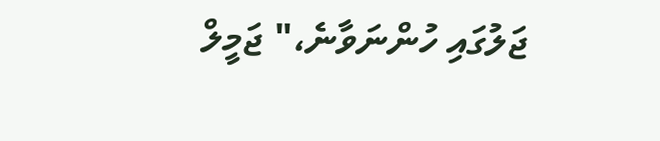ޖަލުގައި ހުންނަވާނެ،" ޖަމީލް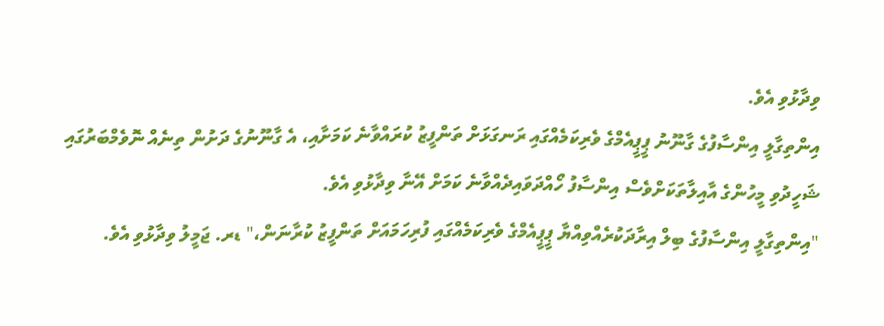ވިދާޅުވި އެވެ.
އިންތިގާލީ އިންސާފުގެ ގާނޫނު ޕީޕީއެމްގެ ވެރިކަމެއްގައި ރަނގަޅަށް ތަންފީޒު ކުރައްވާނެ ކަމަށާއި، އެ ގާނޫނުގެ ދަށުން ތިނެއް ނޮވެމްބަރުގައި ޝަހީދުވި މީހުންގެ އާއިލާތަކަށްވެސް އިންސާފު ހޯއްދަވައިދެއްވާނެ ކަމަށް އޭނާ ވިދާޅުވި އެވެ.
"އިންތިގާލީ އިންސާފުގެ ބިލް އިރާދަކުރެއްވިއްޔާ ޕީޕީއެމްގެ ވެރިކަމެއްގައި ފުރިހަމައަށް ތަންފީޒު ކުރާނަން،" ޑރ. ޖަމީލު ވިދާޅުވި އެވެ.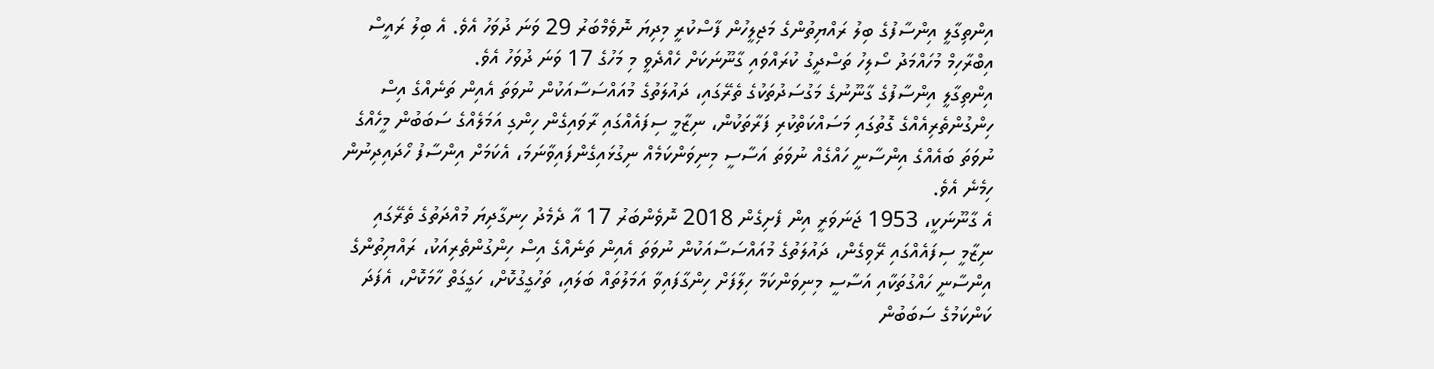އިންތިގާލީ އިންސާފުގެ ބިލު ރައްޔިތުންގެ މަޖިލީހުން ފާސްކުރީ މިދިޔަ ނޮވެމްބަރު 29 ވަނަ ދުވަހު އެވެ. އެ ބިލު ރައީސް އިބްރާހިމް މުހައްމަދު ސޯލިހު ތަސްދީގު ކުރައްވައި ގާނޫނަކަށް ހެއްދެވީ މި މަހުގެ 17 ވަނަ ދުވަހު އެވެ.
އިންތިގާލީ އިންސާފުގެ ގާނޫނުގެ މަގުސަދުތަކުގެ ތެރޭގައި، ދައުލަތުގެ މުއައްސަސާއަކުން ނުވަތަ އެއިން ތަނެއްގެ އިސް ހިންގުންތެރިއެއްގެ ގޮތުގައި މަސައްކަތްކުރި ފަރާތަކުން، ނިޒާމީ ސިފައެއްގައި ރާވައިގެން ހިންގި އަމަލެއްގެ ސަބަބުން މީހެއްގެ ނުވަތަ ބައެއްގެ އިންސާނީ ހައްގެއް ނުވަތަ އަސާސީ މިނިވަންކަމެއް ނިގުޅައިގެންފައިވާނަމަ، އެކަމަށް އިންސާފު ހޯދައިދިނުން ހިމެނެ އެވެ.
އެ ގާނޫނަކީ، 1953 ޖަނަވަރީ އިން ފެށިގެން 2018 ނޮވެންބަރު 17 އާ ދެމެދު ހިނގާދިޔަ މުއްދަތުގެ ތެރޭގައި ނިޒާމީ ސިފައެއްގައި ރޭވިގެން، ދައުލަތުގެ މުއައްސަސާއަކުން ނުވަތަ އެއިން ތަނެއްގެ އިސް ހިންގުންތެރިއަކު، ރައްޔިތުންގެ އިންސާނީ ހައްގުތަކާއި އަސާސީ މިނިވަންކަމާ ހިލާފަށް ހިންގާފައިވާ އަމަލުތައް ބަލައި، ތަހުގީގުކޮށް، ހަގީގަތް ހާމަކޮށް، އެފަދަ ކަންކަމުގެ ސަބަބުން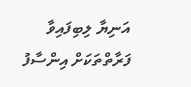އަނިޔާ ލިބިފައިވާ ފަރާތްތަކަށް އިންސާފު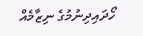ހޯދައިދިނުމުގެ ނިޒާމެއް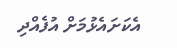އެކަށައެޅުމަށް އުފެއްދި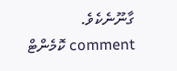ގާނޫނެކެވެ.
comment ކޮމެންޓް